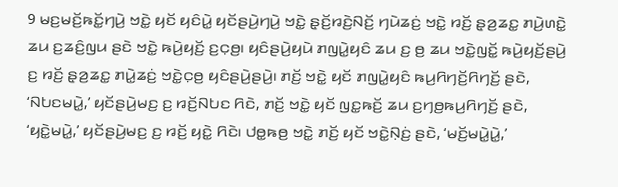9 ꤗꤢ꤬ꤗꤢꤩ꤬ꤒꤢꤩ꤭ꤚꤣꤧ꤬ ꤠꤢꤧ꤭ ꤟꤢꤩ ꤟꤢꤨꤣꤧ꤭ ꤟꤢꤩꤔꤣꤧ꤬ꤚꤣꤧ꤬ ꤠꤢꤧ꤭ ꤔ꤫ꤢꤩ꤬ꤙꤢꤧ꤬ꤡꤢꤩ꤬ ꤚꤣꤧꤘꤢꤦ꤬ ꤠꤢꤧ꤭ ꤙꤢꤩ꤬ ꤔ꤫ꤤ꤬ꤘꤢ꤭ ꤊꤣꤧ꤬ꤛꤢꤧ꤭ ꤘꤣ ꤢ꤬ꤘꤢꤨ꤬ꤜꤣ ꤔꤢꤧ ꤠꤢꤧ꤭ ꤒꤣꤧ꤬ꤟꤢꤩ꤬ ꤢ꤬ꤍ꤫ꤥ꤬꤯ ꤟꤢꤨꤔꤣꤧ꤬ꤟꤣꤧ ꤊꤜꤣꤧ꤭ꤟꤢꤨ ꤘꤣ ꤢ꤬ ꤥ꤬ ꤘꤣ ꤠꤢꤧ꤭ꤜꤢꤩ꤭ ꤒꤣꤧ꤬ꤟꤢꤩ꤬ꤔꤣꤧ꤬ ꤢ꤬ ꤙꤢꤩ꤬ ꤔ꤫ꤤ꤬ꤘꤢ꤭ ꤊꤣꤧ꤭ꤘꤢꤦ꤬ ꤠꤢꤧ꤭ꤍ꤫ꤥ꤬ ꤟꤢꤨꤔꤣꤧ꤬ꤔꤣꤧ꤬꤯ ꤊꤢꤩ꤬ ꤠꤢꤧ꤭ ꤟꤢꤩ ꤊꤜꤣꤧ꤭ꤟꤢꤨ ꤒꤣ꤬ꤖꤚꤢꤩ꤬ꤖꤚꤢꤩ꤬ ꤔꤢꤧ, ‘ꤡꤝꤢꤗꤣꤧ꤭,’ ꤟꤢꤩꤔꤣꤧ꤬ꤗꤢ꤬ ꤢ꤬ ꤙꤢꤩ꤬ꤡꤝꤢ ꤖꤢꤧ, ꤊꤢꤩ꤬ ꤠꤢꤧ꤭ ꤟꤢꤩ ꤜꤢ꤭ꤒꤢꤩ꤬ ꤘꤣ ꤢ꤬ꤚꤥ꤬ꤒꤣ꤬ꤖꤚꤢꤩ꤬ ꤔꤢꤧ, ‘ꤟꤢꤧ꤭ꤗꤣꤧ꤭,’ ꤟꤢꤩꤔꤣꤧ꤬ꤗꤢ꤬ ꤢ꤬ ꤙꤢꤩ꤬ ꤟꤢꤧ꤭ ꤖꤢꤧ꤯ ꤓꤥ꤭ꤒꤥ꤬ ꤠꤢꤧ꤭ ꤊꤢꤩ꤬ ꤟꤢꤩ ꤠꤢꤧ꤭ꤡ꤫ꤢꤦ꤬ ꤔꤢꤧ, ‘ꤗꤢꤩ꤬ꤗꤣꤧ꤭ꤣꤧ꤭,’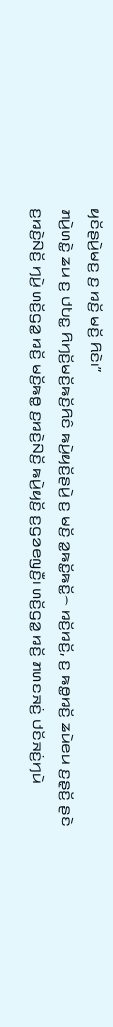ꤟꤢꤩꤔꤣꤧ꤬ꤗꤢ꤬ ꤢ꤬ ꤙꤢꤩ꤬ ꤗꤢꤩ꤬ ꤖꤢꤧ꤯”
ꤊꤣꤧ꤬ꤛꤢꤧ꤭ ꤘꤣ ꤢ꤬ ꤓꤝꤢ꤭ ꤖꤚꤢꤩ꤬ꤗꤢꤩ꤬ꤒꤢꤩ꤬ꤖꤢꤨ ꤒꤣꤧ꤬ꤟꤢꤩ꤬ꤔꤣꤧ꤬ ꤢ꤬ ꤗꤢꤩ꤬ ꤤ꤭ꤒꤢꤩ꤭ꤒꤢꤩ꤭꤮ ꤙꤢꤩ꤬ꤙꤢꤩ꤬, ꤢ꤬ ꤒꤥ꤭ꤙꤢꤩ꤬ ꤘꤣꤧꤕꤣ ꤢ꤬ꤔ꤫ꤢꤩ꤬ ꤔꤢꤧ ꤢ꤬ꤙꤢꤧ꤬ꤡꤢꤩ꤬ ꤚꤣꤧ꤬ ꤛꤢꤩ꤬ꤞꤤ꤭ ꤙꤢꤩ꤬ ꤗꤢꤩ꤬ꤒꤥ꤭ ꤢ꤬ꤙꤢꤧ꤬ꤡꤢꤩ꤬ ꤒꤣꤧ꤬ꤟꤢꤩ꤬ ꤢ꤬ꤞꤤꤕꤜꤢꤪ꤬꤯ ꤛꤢꤩ꤬ꤞꤤ꤭ ꤙꤢꤩ꤬ ꤊꤛꤢꤏꤢꤦ꤬ ꤓꤢꤩꤏꤢꤦ꤬ꤚꤣꤧ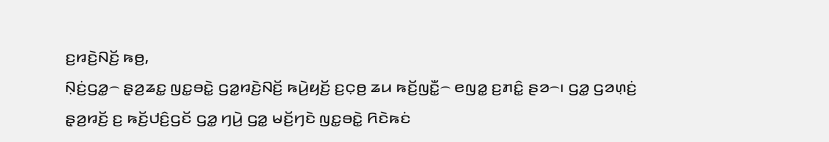ꤢ꤬ꤙꤢꤧ꤬ꤡꤢꤩ꤬ ꤒꤥ꤬,
ꤡ꤫ꤢꤦ꤬ꤞꤤ꤭꤮ ꤔ꤫ꤤ꤬ꤘꤢ꤭ ꤜꤢ꤭ꤋꤢꤧ꤭ ꤞꤤ꤭ꤙꤢꤧ꤬ꤡꤢꤩ꤬ ꤒꤣꤧ꤬ꤟꤢꤩ꤬ ꤢ꤬ꤍ꤫ꤥ꤬ ꤘꤣ ꤒꤢꤩ꤬ꤜꤢꤪ꤭꤮ ꤕꤜꤤ꤭ ꤢ꤬ꤊꤢꤨ꤭ ꤔꤤ꤮꤯ ꤞꤤ꤭ ꤞꤤꤛ꤫ꤢꤦ꤬ ꤔ꤫ꤤ꤬ꤙꤢꤩ꤬ ꤢ꤬ ꤒꤢꤩ꤬ꤓꤢꤨ꤬ꤞꤢꤩ ꤞꤤ꤭ ꤚꤣꤧ꤬ ꤞꤤ꤭ ꤗꤢꤩ꤬ꤚꤢꤧ ꤜꤢ꤭ꤋꤢꤧ꤭ ꤖꤢꤧꤒꤢꤦ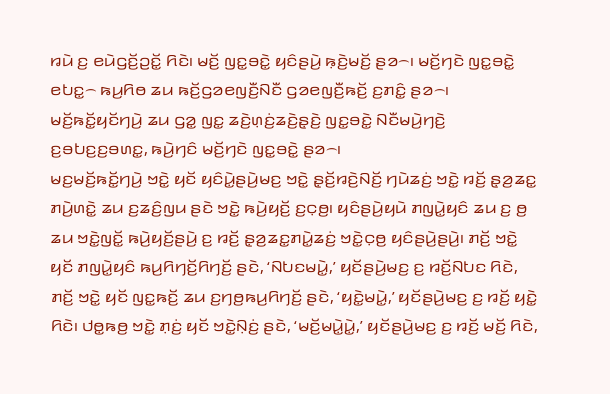ꤙꤣꤧ ꤢ꤬ ꤕꤣꤧꤞꤢꤩ꤬ꤑꤢꤩ꤭ ꤖꤢꤧ꤯ ꤗꤢꤩ꤬ ꤜꤢ꤭ꤋꤢꤧ꤭ ꤟꤢꤨꤔꤣꤧ꤬ ꤒ꤫ꤢꤧ꤬ꤗꤢꤩ꤬ ꤔꤤ꤮꤯ ꤗꤢꤩ꤬ꤚꤢꤧ ꤜꤢ꤭ꤋꤢꤧ꤭ ꤕꤝꤢ꤭꤮ ꤒꤣ꤬ꤖꤥ ꤘꤣ ꤒꤢꤩ꤬ꤞꤤꤕꤜꤢꤪ꤬ꤡꤢꤪ ꤞꤤꤕꤜꤢꤪ꤬ꤒꤢꤩ꤬ ꤢ꤬ꤊꤢꤨ꤭ ꤔꤤ꤮꤯ ꤗꤢꤩ꤬ꤒꤢꤩ꤭ꤟꤢꤩꤚꤣꤧ꤬ ꤘꤣ ꤞꤤ꤭ ꤜꤢ꤭ ꤘꤢꤧ꤬ꤛ꤫ꤢꤦ꤬ꤘꤢꤧ꤬ꤔ꤫ꤢꤧ꤬ ꤜꤢ꤭ꤋꤢꤧ꤭ ꤡꤢꤪꤗꤣꤧ꤬ꤚꤢꤧ꤬ ꤢ꤬ꤋꤝꤢ꤬ꤢ꤬ꤋꤛꤢ꤭, ꤒꤣꤧ꤬ꤚꤢꤨ ꤗꤢꤩ꤬ꤚꤢꤧ ꤜꤢ꤭ꤋꤢꤧ꤭ ꤔꤤ꤮꤯
ꤗꤢ꤬ꤗꤢꤩ꤬ꤒꤢꤩ꤭ꤚꤣꤧ꤬ ꤠꤢꤧ꤭ ꤟꤢꤩ ꤟꤢꤨꤣꤧ꤭ꤔꤣꤧ꤬ꤗꤢ꤬ ꤠꤢꤧ꤭ ꤔ꤫ꤢꤩ꤬ꤙꤢꤧ꤬ꤡꤢꤩ꤬ ꤚꤣꤧꤘꤢꤦ꤬ ꤠꤢꤧ꤭ ꤙꤢꤩ꤬ ꤔ꤫ꤤ꤬ꤘꤢ꤭ ꤊꤣꤧ꤬ꤛꤢꤧ꤭ ꤘꤣ ꤢ꤬ꤘꤢꤨ꤬ꤜꤣ ꤔꤢꤧ ꤠꤢꤧ꤭ ꤒꤣꤧ꤬ꤟꤢꤩ꤬ ꤢ꤬ꤍ꤫ꤥ꤬꤯ ꤟꤢꤨꤔꤣꤧ꤬ꤟꤣꤧ ꤊꤜꤣꤧ꤭ꤟꤢꤨ ꤘꤣ ꤢ꤬ ꤥ꤬ ꤘꤣ ꤠꤢꤧ꤭ꤜꤢꤩ꤭ ꤒꤣꤧ꤬ꤟꤢꤩ꤬ꤔꤣꤧ꤬ ꤢ꤬ ꤙꤢꤩ꤬ ꤔ꤫ꤤ꤬ꤘꤢ꤭ꤊꤣꤧ꤭ꤘꤢꤦ꤬ ꤠꤢꤧ꤭ꤍ꤫ꤥ꤬ ꤟꤢꤨꤔꤣꤧ꤬ꤔꤣꤧ꤬꤯ ꤊꤢꤩ꤬ ꤠꤢꤧ꤭ ꤟꤢꤩ ꤊꤜꤣꤧ꤭ꤟꤢꤨ ꤒꤣ꤬ꤖꤚꤢꤩ꤬ꤖꤚꤢꤩ꤬ ꤔꤢꤧ, ‘ꤡꤝꤢꤗꤣꤧ꤭,’ ꤟꤢꤩꤔꤣꤧ꤬ꤗꤢ꤬ ꤢ꤬ ꤙꤢꤩ꤬ꤡꤝꤢ ꤖꤢꤧ, ꤊꤢꤩ꤬ ꤠꤢꤧ꤭ ꤟꤢꤩ ꤜꤢ꤭ꤒꤢꤩ꤬ ꤘꤣ ꤢ꤬ꤚꤥ꤬ꤒꤣ꤬ꤖꤚꤢꤩ꤬ ꤔꤢꤧ, ‘ꤟꤢꤧ꤭ꤗꤣꤧ꤭,’ ꤟꤢꤩꤔꤣꤧ꤬ꤗꤢ꤬ ꤢ꤬ ꤙꤢꤩ꤬ ꤟꤢꤧ꤭ ꤖꤢꤧ꤯ ꤓꤥ꤭ꤒꤥ꤬ ꤠꤢꤧ꤭ ꤊ꤫ꤢꤦ꤬ ꤟꤢꤩ ꤠꤢꤧ꤭ꤡ꤫ꤢꤦ꤬ ꤔꤢꤧ, ‘ꤗꤢꤩ꤬ꤗꤣꤧ꤭ꤣꤧ꤭,’ ꤟꤢꤩꤔꤣꤧ꤬ꤗꤢ꤬ ꤢ꤬ ꤙꤢꤩ꤬ ꤗꤢꤩ꤬ ꤖꤢꤧ,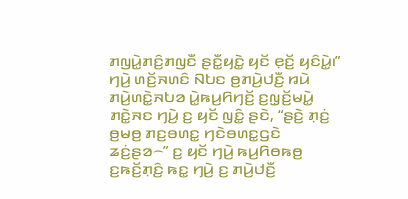ꤊꤜꤣꤧ꤭ꤊꤢꤨ꤬ꤊꤜꤢꤪ ꤔꤢꤪ꤭ꤟꤢꤧ꤭ ꤟꤢꤩ ꤕ꤫ꤢꤩ꤬ ꤟꤢꤨꤣꤧ꤭꤯”
ꤚꤣꤧ꤬ ꤛꤢꤩ꤬ꤏꤛꤢꤨ ꤡꤝꤢ ꤥ꤬ꤊꤣꤧ꤬ꤓꤢꤪ꤬ ꤙꤣꤧ ꤊꤣꤧ꤬ꤛꤢꤧ꤭ꤏꤝꤤ ꤣꤧ꤭ꤒꤣ꤬ꤖꤚꤢꤩ꤬ ꤢ꤬ꤜ꤫ꤢꤩ꤬ꤗꤣꤧ꤭ ꤊꤢꤧ꤭ꤏꤢ ꤚꤣꤧ꤬ ꤢ꤬ ꤟꤢꤩ ꤜꤢꤨ꤭ ꤔꤢꤧ, “ꤔꤢꤧ꤬ ꤊ꤫ꤢꤦ꤬ ꤥ꤬ꤗꤥ꤬ ꤊꤢ꤬ꤋꤛꤢ꤭ ꤚꤢꤧꤋꤛꤢ꤭ꤞꤢꤧ ꤘꤢꤦ꤬ꤔꤤ꤮” ꤢ꤬ ꤟꤢꤩ ꤚꤣꤧ꤬ ꤒꤣ꤬ꤖꤥꤒꤥ꤬ ꤢ꤬ꤒꤢꤩ꤬ꤊ꤫ꤢꤨ꤬ ꤒꤢ꤭ ꤚꤣꤧ꤬ ꤢ꤬ ꤊꤣꤧ꤬ꤓꤢꤪ꤬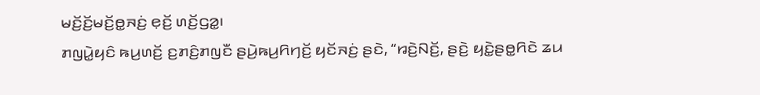ꤗꤢꤩ꤬ꤢꤩ꤬ꤗꤢꤩ꤬ꤥ꤭ꤏꤢꤦ꤬ ꤕ꤫ꤢꤩ꤬ ꤛꤢꤩ꤬ꤞꤤ꤭꤯
ꤊꤜꤣꤧ꤭ꤟꤢꤨ ꤒꤣ꤬ꤛꤢꤩ꤬ ꤢ꤬ꤊꤢꤨ꤬ꤊꤜꤢꤪ ꤔꤣꤧ꤬ꤒꤣ꤬ꤖꤚꤢꤩ꤬ ꤟꤢꤩꤏꤢꤦ꤬ ꤔꤢꤧ, “ꤙꤢꤧ꤬ꤡꤢꤩ꤬, ꤔꤢꤧ꤬ ꤟꤢꤧ꤭ꤔꤥ꤭ꤖꤢꤧ ꤘꤣ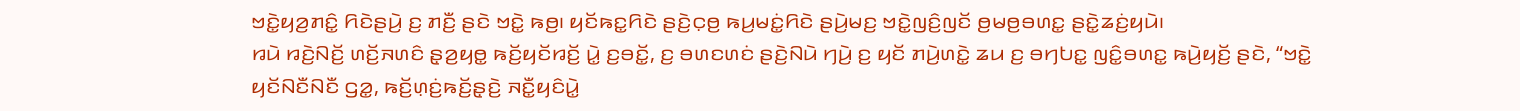ꤠꤢꤧ꤭ꤟꤤ꤬ꤊꤢꤨ꤭ ꤖꤢꤧꤔꤣꤧ꤬ ꤢ꤬ ꤊꤢꤪ꤬ ꤔꤢꤧ ꤠꤢꤧ꤭ ꤒꤥ꤬꤯ ꤟꤢꤩꤒꤢ꤭ꤖꤢꤧ ꤔꤢꤧ꤬ꤍ꤫ꤥ꤬ ꤒꤣ꤬ꤗꤢꤦ꤭ꤖꤢꤧ ꤔꤣꤧ꤬ꤗꤢ꤬ ꤠꤢꤧ꤭ꤜꤢꤨ꤬ꤜꤢꤩ ꤥ꤬ꤗꤥ꤬ꤋꤛꤢ꤭ ꤔꤢꤧ꤭ꤘꤢꤦ꤬ꤟꤣꤧ꤯
ꤙꤣꤧ ꤙꤢꤧ꤬ꤡꤢꤩ꤬ ꤛꤢꤩ꤬ꤏꤛꤢꤨ ꤔ꤫ꤤ꤬ꤟꤥ꤭ ꤒꤢꤩ꤬ꤟꤢꤩꤙꤢꤩ꤬ ꤣꤧ꤭ ꤢ꤬ꤋꤢꤩ꤭, ꤢ꤬ ꤋꤛꤢꤛꤢꤦ ꤔꤢꤧ꤬ꤡꤣꤧ ꤚꤣꤧ꤬ ꤢ꤬ ꤟꤢꤩ ꤊꤣꤧ꤬ꤛꤢꤧ꤭ ꤘꤣ ꤢ꤬ ꤋꤚꤝꤢ꤭ ꤜꤢꤨ꤭ꤋꤛꤢ꤭ ꤒꤣꤧ꤬ꤟꤢꤩ꤬ ꤔꤢꤧ, “ꤠꤢꤧ꤭ ꤟꤢꤩꤡꤢꤪꤡꤢꤪ ꤞꤤ꤭, ꤒꤢꤩ꤬ꤛ꤫ꤢꤦ꤬ꤒꤢꤩ꤬ꤔ꤫ꤢꤧ꤬ ꤏꤢꤪ꤭ꤟꤢꤨꤣꤧ꤭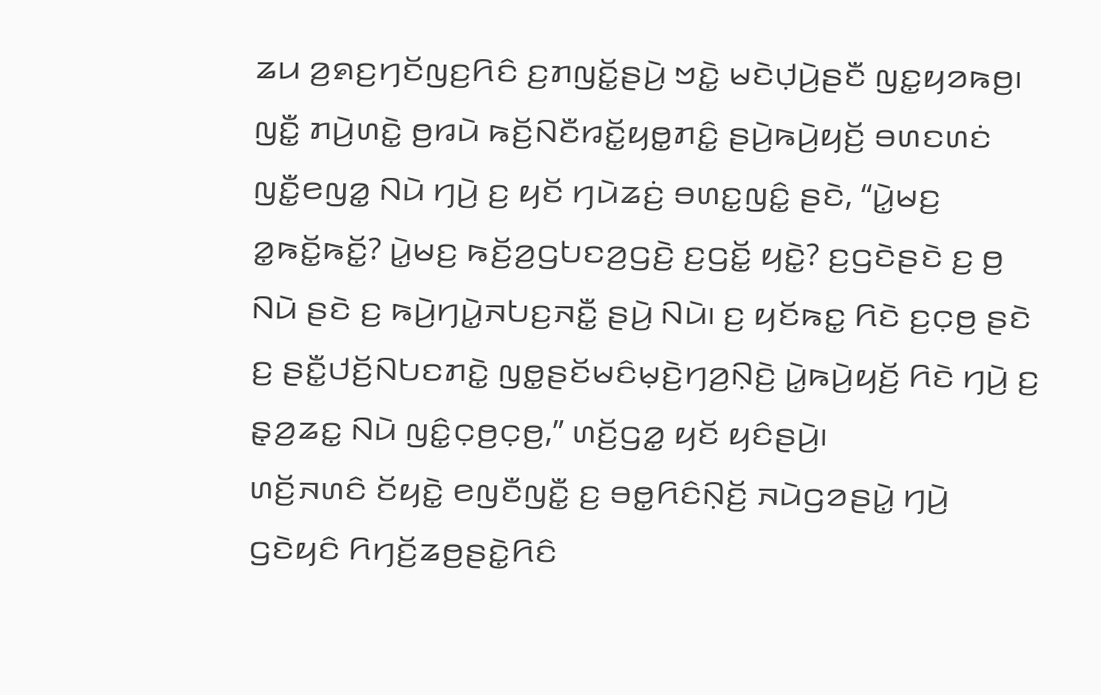ꤘꤣ ꤤ꤬ꤎꤢ꤬ꤚꤢꤩꤜꤢ꤬ꤖꤢꤨ ꤢ꤬ꤊꤜꤢꤩ꤭ꤔꤣꤧ꤬ ꤠꤢꤧ꤭ ꤗꤢꤧꤓ꤫ꤣꤧ꤬ꤔꤢꤪ ꤜꤢ꤭ꤟꤤꤒꤥ꤬꤯
ꤜꤢꤪ꤭ ꤊꤣꤧ꤬ꤛꤢꤧ꤭ ꤥ꤬ꤙꤣꤧ ꤒꤢꤩ꤬ꤡꤢꤪꤙꤢꤩ꤭ꤟꤥ꤭ꤊꤢꤨ꤭ ꤔꤣꤧ꤬ꤒꤣꤧ꤬ꤟꤢꤩ꤬ ꤋꤛꤢꤛꤢꤦ ꤜꤢꤪ꤭ꤕꤜꤤ꤭ ꤡꤣꤧ ꤚꤣꤧ꤬ ꤢ꤬ ꤟꤢꤩ ꤚꤣꤧꤘꤢꤦ꤬ ꤋꤛꤢ꤭ꤜꤢꤨ꤭ ꤔꤢꤧ, “ꤣꤧ꤭ꤗꤢ꤬ ꤤ꤭ꤒꤢꤩ꤭ꤒꤢꤩ꤭? ꤣꤧ꤭ꤗꤢ꤬ ꤒꤢꤩ꤬ꤤ꤬ꤞꤝꤢꤤ꤬ꤞꤢꤧ꤬ ꤢ꤬ꤞꤢꤩ꤭ ꤟꤢꤧ꤭? ꤢ꤬ꤞꤢꤧꤔꤢꤧ ꤢ꤬ ꤥ꤬ ꤡꤣꤧ ꤔꤢꤧ ꤢ꤬ ꤒꤣꤧ꤬ꤚꤣꤧ꤭ꤏꤝꤢ꤬ꤏꤢꤪ꤭ ꤔꤣꤧ꤬ ꤡꤣꤧ꤯ ꤢ꤬ ꤟꤢꤩꤒꤢ꤭ ꤖꤢꤧ ꤢ꤬ꤍ꤫ꤥ꤬ ꤔꤢꤧ ꤢ꤬ ꤔꤢꤪ꤭ꤓꤢꤩ꤬ꤡꤝꤢꤊꤢꤧ꤭ ꤜꤥ꤭ꤔꤢꤩꤗꤢꤨꤗ꤫ꤢꤧ꤬ꤚꤤ꤬ꤡ꤫ꤢꤧ꤬ ꤣꤧ꤭ꤒꤣꤧ꤬ꤟꤢꤩ꤬ ꤖꤢꤧ ꤚꤣꤧ꤬ ꤢ꤬ ꤔ꤫ꤤ꤬ꤘꤢ꤭ ꤡꤣꤧ ꤜꤢꤨ꤭ꤍ꤫ꤥ꤬ꤍ꤫ꤥ꤬,” ꤛꤢꤩ꤬ꤞꤤ꤭ ꤟꤢꤩ ꤟꤢꤨꤔꤣꤧ꤬꤯
ꤛꤢꤩ꤬ꤏꤛꤢꤨ ꤢꤩꤟꤢꤧ꤭ ꤕꤜꤢꤪꤜꤢꤪ꤭ ꤢ꤬ ꤋꤥ꤭ꤖꤢꤨꤡ꤫ꤢꤩ꤬ ꤏꤣꤧꤞꤤꤔꤣꤧ꤭ ꤚꤣꤧ꤬ ꤞꤢꤧꤟꤢꤨ ꤖꤚꤢꤩ꤬ꤘꤥ꤬ꤔꤢꤧ꤭ꤖꤢꤨ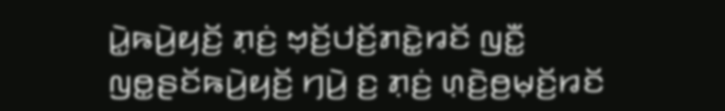ꤣꤧ꤭ꤒꤣꤧ꤬ꤟꤢꤩ꤬ ꤊ꤫ꤢꤦ꤬ ꤠ꤫ꤢꤩ꤬ꤓꤢꤩ꤬ꤊꤢꤧ꤭ꤙꤢꤩ ꤜꤢꤪ꤭ ꤜꤥ꤭ꤔꤢꤩꤒꤣꤧ꤬ꤟꤢꤩ꤬ ꤚꤣꤧ꤬ ꤢ꤬ ꤊ꤫ꤢꤦ꤬ ꤛ꤫ꤢꤧ꤬ꤥ꤬ꤗ꤫ꤢꤩ꤬ꤙꤢꤩ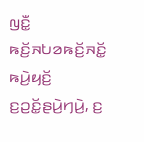ꤜꤢꤪ꤭ ꤒꤢꤩ꤬ꤏꤝꤤꤒꤢꤩ꤬ꤏꤢꤩ꤭ ꤒꤣꤧ꤬ꤟꤢꤩ꤬ ꤢ꤬ꤑꤢꤩ꤭ꤔꤣꤧ꤬ꤚꤣꤧ꤬, ꤢ꤬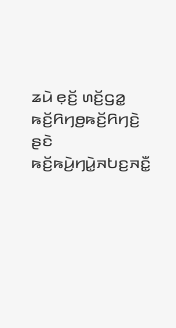ꤘꤣꤧ ꤕ꤫ꤢꤩ꤬ ꤛꤢꤩ꤬ꤞꤤ꤭ ꤒꤢꤩ꤬ꤖꤚꤥ꤬ꤒꤢꤩ꤬ꤖꤚꤢꤧ꤬ ꤔꤢꤧ ꤒꤢꤩ꤬ꤒꤣꤧ꤬ꤚꤣꤧ꤭ꤏꤝꤢ꤬ꤏꤢꤪ꤭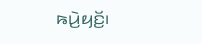ꤒꤣꤧ꤬ꤟꤢꤩ꤬꤯